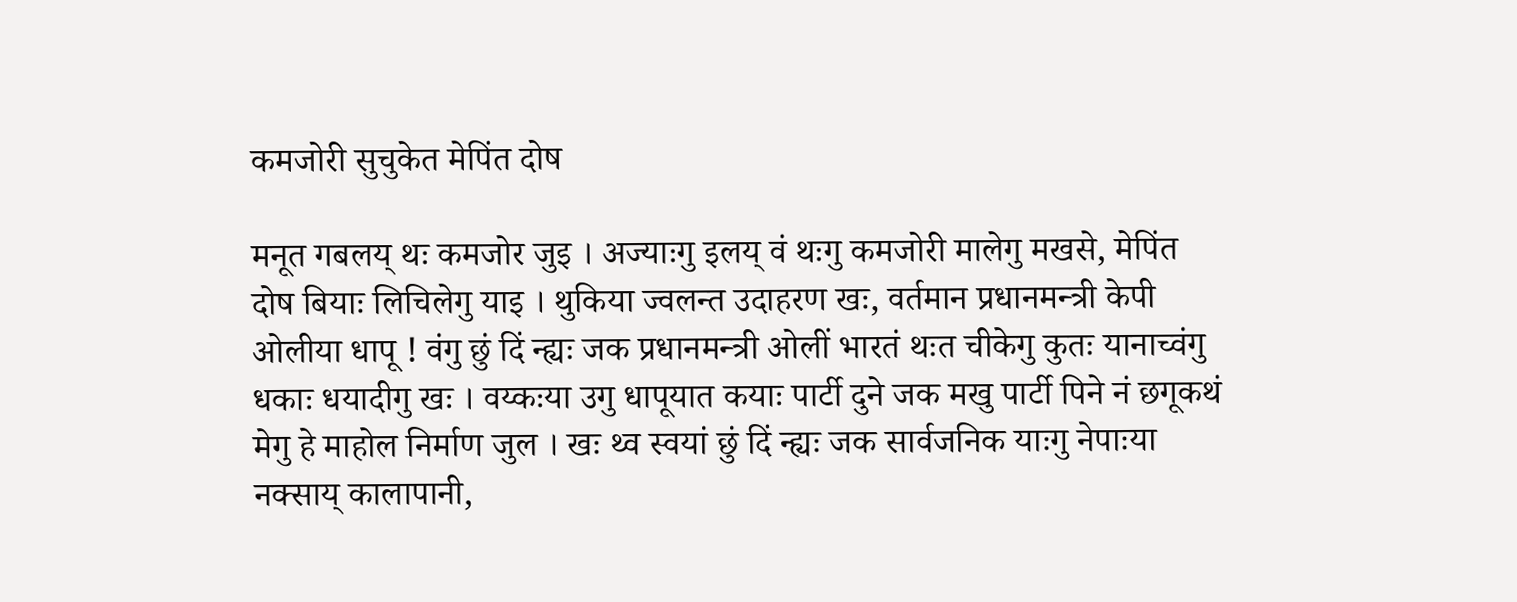कमजोरी सुचुकेत मेपिंत दोष

मनूत गबलय् थः कमजोर जुइ । अज्याःगु इलय् वं थःगु कमजोरी मालेगु मखसे, मेपिंत दोष बियाः लिचिलेगु याइ । थुकिया ज्वलन्त उदाहरण खः, वर्तमान प्रधानमन्त्री केपी ओलीया धापू ! वंगु छुं दिं न्ह्यः जक प्रधानमन्त्री ओलीं भारतं थःत चीकेगु कुतः यानाच्वंगु धकाः धयादीगु खः । वय्कःया उगु धापूयात कयाः पार्टी दुने जक मखु पार्टी पिने नं छगूकथं मेगु हे माहोल निर्माण जुल । खः थ्व स्वयां छुं दिं न्ह्यः जक सार्वजनिक याःगु नेपाःया नक्साय् कालापानी,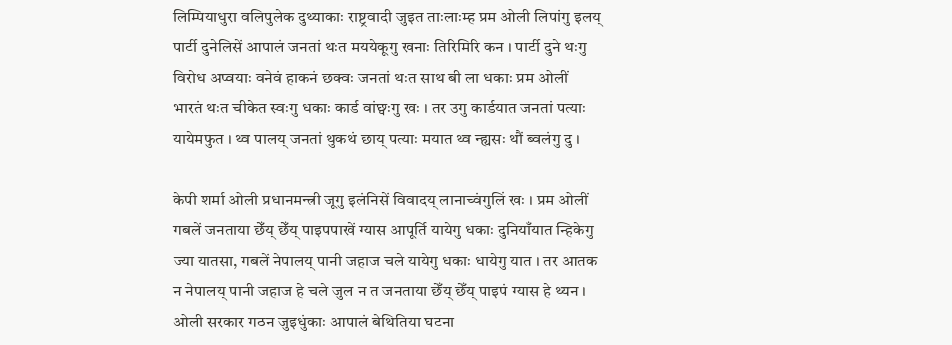लिम्पियाधुरा वलिपुलेक दुथ्याकाः राष्ट्रवादी जुइत ताःलाःम्ह प्रम ओली लिपांगु इलय् पार्टी दुनेलिसें आपालं जनतां थःत मययेकूगु खनाः तिरिमिरि कन । पार्टी दुने थःगु विरोध अप्वयाः वनेवं हाकनं छक्वः जनतां थःत साथ बी ला धकाः प्रम ओलीं भारतं थःत चीकेत स्वःगु धकाः कार्ड वांछ्वःगु खः । तर उगु कार्डयात जनतां पत्याः यायेमफुत । थ्व पालय् जनतां थुकथं छाय् पत्याः मयात थ्व न्ह्यसः थौं ब्वलंगु दु ।

केपी शर्मा ओली प्रधानमन्त्री जूगु इलंनिसें विवादय् लानाच्वंगुलिं खः । प्रम ओलीं गबलें जनताया छेँय् छेँय् पाइपपाखें ग्यास आपूर्ति यायेगु धकाः दुनियाँयात न्हिकेगु ज्या यातसा, गबलें नेपालय् पानी जहाज चले यायेगु धकाः धायेगु यात । तर आतक न नेपालय् पानी जहाज हे चले जुल न त जनताया छेँय् छेँय् पाइपं ग्यास हे थ्यन । ओली सरकार गठन जुइधुंकाः आपालं बेथितिया घटना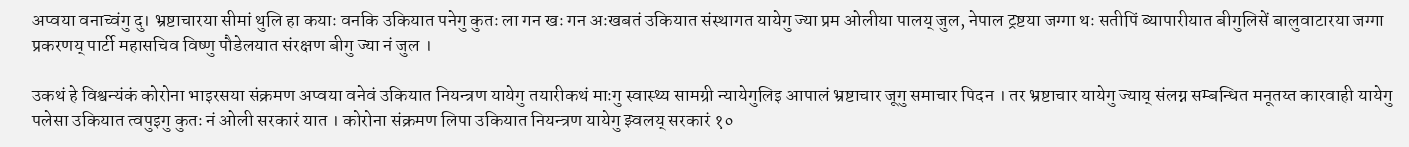अप्वया वनाच्वंगु दु। भ्रष्टाचारया सीमां थुलि हा कयाः वनकि उकियात पनेगु कुतः ला गन खः गन अःखबतं उकियात संस्थागत यायेगु ज्या प्रम ओलीया पालय् जुल, नेपाल ट्रष्टया जग्गा थः सतीपिं ब्यापारीयात बीगुलिसें बालुवाटारया जग्गा प्रकरणय् पार्टी महासचिव विष्णु पौडेलयात संरक्षण बीगु ज्या नं जुल ।

उकथं हे विश्वन्यंकं कोरोना भाइरसया संक्रमण अप्वया वनेवं उकियात नियन्त्रण यायेगु तयारीकथं माःगु स्वास्थ्य सामग्री न्यायेगुलिइ आपालं भ्रष्टाचार जूगु समाचार पिदन । तर भ्रष्टाचार यायेगु ज्याय् संलग्न सम्बन्धित मनूतय्त कारवाही यायेगु पलेसा उकियात त्वपुइगु कुतः नं ओली सरकारं यात । कोरोना संक्रमण लिपा उकियात नियन्त्रण यायेगु झ्वलय् सरकारं १०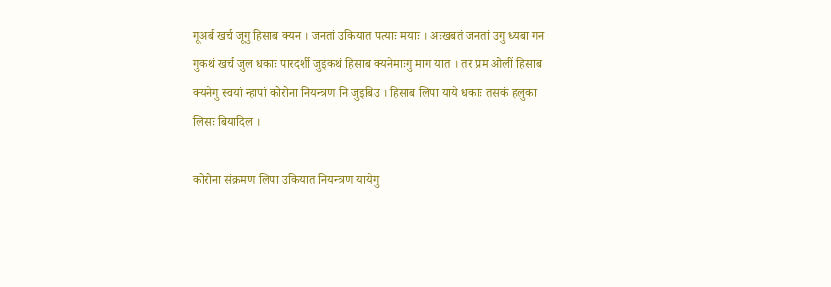गूअर्ब खर्च जूगु हिसाब क्यन । जनतां उकियात पत्याः मयाः । अःखबतं जनतां उगु ध्यबा गन गुकथं खर्च जुल धकाः पारदर्शी जुइकथं हिसाब क्यनेमाःगु माग यात । तर प्रम ओलीं हिसाब क्यनेगु स्वयां न्हापां कोरोना नियन्त्रण नि जुइबिउ । हिसाब लिपा याये धकाः तसकं हलुका लिसः बियादिल ।

कोरोना संक्रमण लिपा उकियात नियन्त्रण यायेगु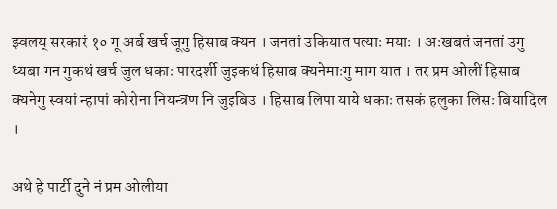झ्वलय् सरकारं १० गू अर्ब खर्च जूगु हिसाब क्यन । जनतां उकियात पत्याः मयाः । अःखबतं जनतां उगु ध्यबा गन गुकथं खर्च जुल धकाः पारदर्शी जुइकथं हिसाब क्यनेमाःगु माग यात । तर प्रम ओलीं हिसाब क्यनेगु स्वयां न्हापां कोरोना नियन्त्रण नि जुइबिउ । हिसाब लिपा याये धकाः तसकं हलुका लिसः बियादिल ।

अथे हे पार्टी दुने नं प्रम ओलीया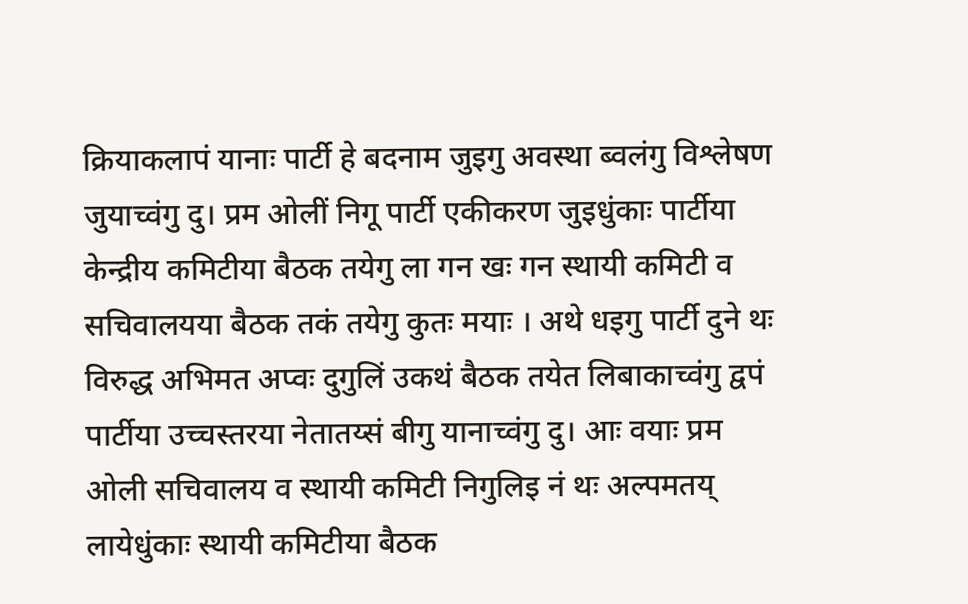क्रियाकलापं यानाः पार्टी हे बदनाम जुइगु अवस्था ब्वलंगु विश्लेषण जुयाच्वंगु दु। प्रम ओलीं निगू पार्टी एकीकरण जुइधुंकाः पार्टीया केन्द्रीय कमिटीया बैठक तयेगु ला गन खः गन स्थायी कमिटी व सचिवालयया बैठक तकं तयेगु कुतः मयाः । अथे धइगु पार्टी दुने थः विरुद्ध अभिमत अप्वः दुगुलिं उकथं बैठक तयेत लिबाकाच्वंगु द्वपं पार्टीया उच्चस्तरया नेतातय्सं बीगु यानाच्वंगु दु। आः वयाः प्रम ओली सचिवालय व स्थायी कमिटी निगुलिइ नं थः अल्पमतय् लायेधुंकाः स्थायी कमिटीया बैठक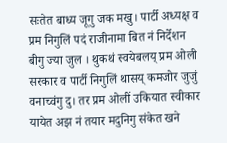सःतेत बाध्य जूगु जक मखु। पार्टी अध्यक्ष व प्रम निगुलिं पदं राजीनामा बित नं निर्देशन बीगु ज्या जुल । थुकथं स्वयेबलय् प्रम ओली सरकार व पार्टी निगुलिं थासय् कमजोर जुजुं वनाच्वंगु दु। तर प्रम ओलीं उकियात स्वीकार यायेत अझ नं तयार मदुनिगु संकेत खने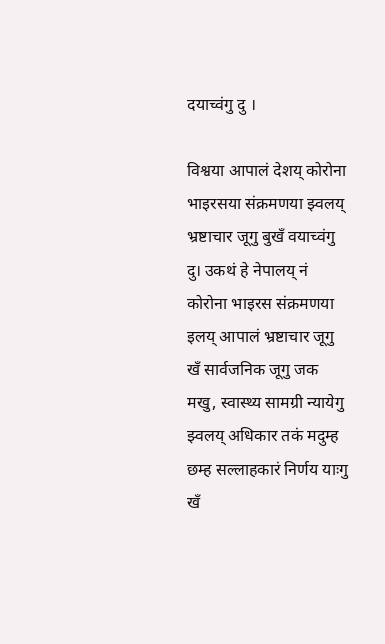दयाच्वंगु दु ।

विश्वया आपालं देशय् कोरोना भाइरसया संक्रमणया झ्वलय् भ्रष्टाचार जूगु बुखँ वयाच्वंगु दु। उकथं हे नेपालय् नं कोरोना भाइरस संक्रमणया इलय् आपालं भ्रष्टाचार जूगु खँ सार्वजनिक जूगु जक मखु, स्वास्थ्य सामग्री न्यायेगु झ्वलय् अधिकार तकं मदुम्ह छम्ह सल्लाहकारं निर्णय याःगु खँ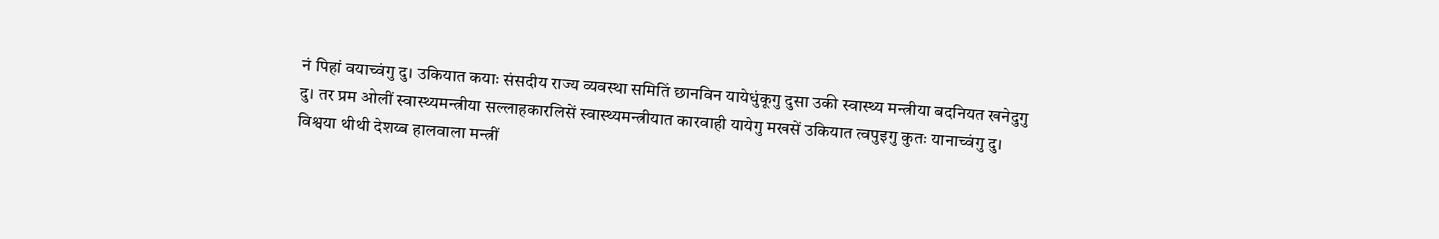नं पिहां वयाच्वंगु दु। उकियात कयाः संसदीय राज्य व्यवस्था समितिं छानविन यायेधुंकूगु दुसा उकी स्वास्थ्य मन्त्रीया बदनियत खनेदुगु दु। तर प्रम ओलीं स्वास्थ्यमन्त्रीया सल्लाहकारलिसें स्वास्थ्यमन्त्रीयात कारवाही यायेगु मखसें उकियात त्वपुइगु कुतः यानाच्वंगु दु। विश्वया थीथी देशय्ब हालवाला मन्त्रीं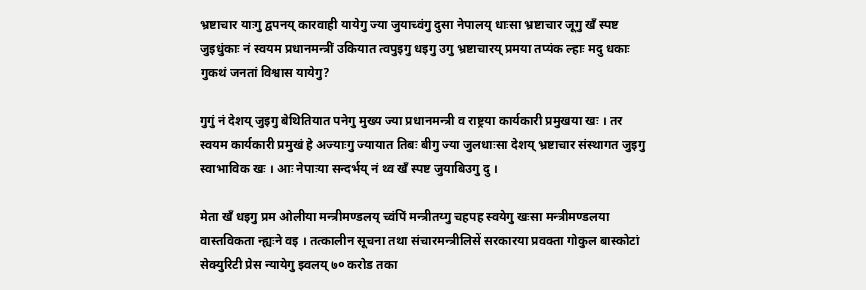भ्रष्टाचार याःगु द्वपनय् कारवाही यायेगु ज्या जुयाच्वंगु दुसा नेपालय् धाःसा भ्रष्टाचार जूगु खँ स्पष्ट जुइधुंकाः नं स्वयम प्रधानमन्त्रीं उकियात त्वपुइगु धइगु उगु भ्रष्टाचारय् प्रमया तप्यंक ल्हाः मदु धकाः गुकथं जनतां विश्वास यायेगु?

गुगुं नं देशय् जुइगु बेथितियात पनेगु मुख्य ज्या प्रधानमन्त्री व राष्ट्रया कार्यकारी प्रमुखया खः । तर स्वयम कार्यकारी प्रमुखं हे अज्याःगु ज्यायात तिबः बीगु ज्या जुलधाःसा देशय् भ्रष्टाचार संस्थागत जुइगु स्वाभाविक खः । आः नेपाःया सन्दर्भय् नं थ्व खँ स्पष्ट जुयाबिउगु दु ।

मेता खँ धइगु प्रम ओलीया मन्त्रीमण्डलय् च्वंपिं मन्त्रीतय्गु चहपह स्वयेगु खःसा मन्त्रीमण्डलया वास्तविकता न्ह्यःने वइ । तत्कालीन सूचना तथा संचारमन्त्रीलिसें सरकारया प्रवक्ता गोकुल बास्कोटां सेक्युरिटी प्रेस न्यायेगु झ्वलय् ७० करोड तका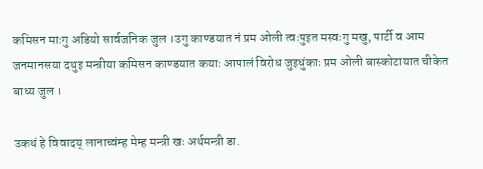कमिसन माःगु अडियो सार्वजनिक जुल ।उगु काण्डयात नं प्रम ओली त्वःपुइत मस्वःगु मखु, पार्टी व आम जनमानसया दथुइ मन्त्रीया कमिसन काण्डयात कयाः आपालं विरोध जुइधुंकाः प्रम ओली बास्कोटायात चीकेत बाध्य जुल ।

उकथं हे विवादय् लानाच्वंम्ह मेम्ह मन्त्री खः अर्थमन्त्री डा.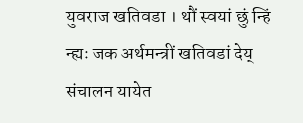युवराज खतिवडा । थौं स्वयां छुं न्हिं न्ह्यः जक अर्थमन्त्रीं खतिवडां देय् संचालन यायेत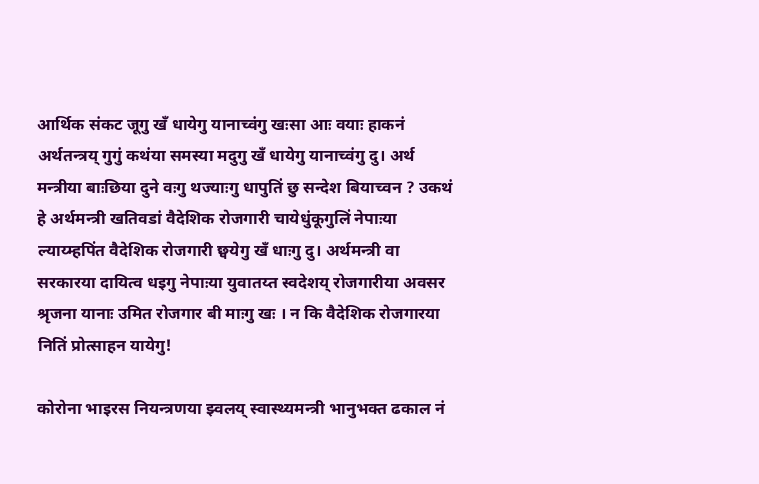आर्थिक संकट जूगु खँ धायेगु यानाच्वंगु खःसा आः वयाः हाकनं अर्थतन्त्रय् गुगुं कथंया समस्या मदुगु खँ धायेगु यानाच्वंगु दु। अर्थ मन्त्रीया बाःछिया दुने वःगु थज्याःगु धापुतिं छु सन्देश बियाच्वन ? उकथं हे अर्थमन्त्री खतिवडां वैदेशिक रोजगारी चायेधुंकूगुलिं नेपाःया ल्याय्म्हपिंत वैदेशिक रोजगारी छ्वयेगु खँ धाःगु दु। अर्थमन्त्री वा सरकारया दायित्व धइगु नेपाःया युवातय्त स्वदेशय् रोजगारीया अवसर श्रृजना यानाः उमित रोजगार बी माःगु खः । न कि वैदेशिक रोजगारया नितिं प्रोत्साहन यायेगु!

कोरोना भाइरस नियन्त्रणया झ्वलय् स्वास्थ्यमन्त्री भानुभक्त ढकाल नं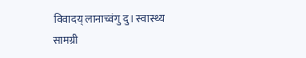विवादय् लानाच्वंगु दु। स्वास्थ्य सामग्री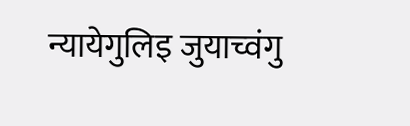न्यायेगुलिइ जुयाच्वंगु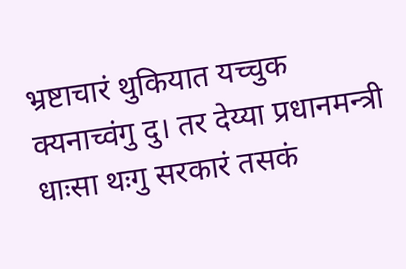भ्रष्टाचारं थुकियात यच्चुक क्यनाच्वंगु दु। तर देय्या प्रधानमन्त्री धाःसा थःगु सरकारं तसकं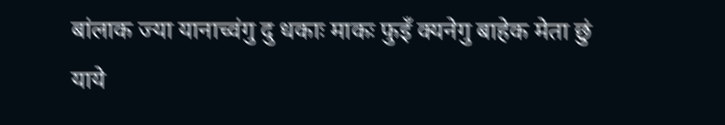बांलाक ज्या यानाच्वंगु दु धकाः माकः फुइँ क्यनेगु बाहेक मेता छुं याये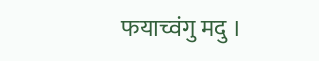फयाच्वंगु मदु ।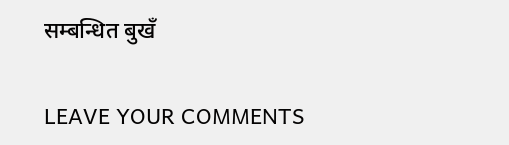सम्बन्धित बुखँ

LEAVE YOUR COMMENTS